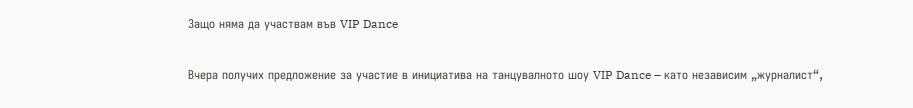Защо няма да участвам във VIP Dance

Вчера получих предложение за участие в инициатива на танцувалното шоу VIP Dance – като независим „журналист“,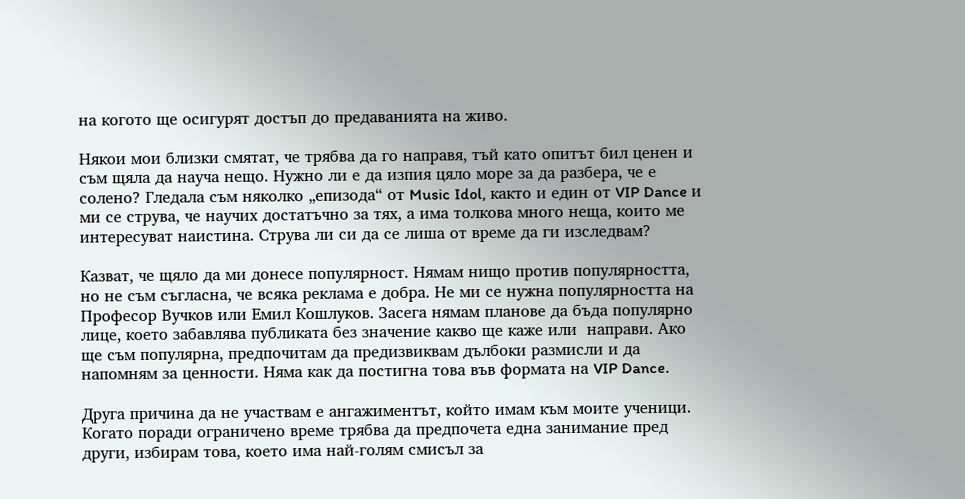на когото ще осигурят достъп до предаванията на живо.

Някои мои близки смятат, че трябва да го направя, тъй като опитът бил ценен и съм щяла да науча нещо. Нужно ли е да изпия цяло море за да разбера, че е солено? Гледала съм няколко „епизода“ от Music Idol, както и един от VIP Dance и ми се струва, че научих достатъчно за тях, а има толкова много неща, които ме интересуват наистина. Струва ли си да се лиша от време да ги изследвам?

Казват, че щяло да ми донесе популярност. Нямам нищо против популярността, но не съм съгласна, че всяка реклама е добра. Не ми се нужна популярността на Професор Вучков или Емил Кошлуков. Засега нямам планове да бъда популярно лице, което забавлява публиката без значение какво ще каже или  направи. Ако ще съм популярна, предпочитам да предизвиквам дълбоки размисли и да напомням за ценности. Няма как да постигна това във формата на VIP Dance.

Друга причина да не участвам е ангажиментът, който имам към моите ученици. Когато поради ограничено време трябва да предпочета една занимание пред други, избирам това, което има най-голям смисъл за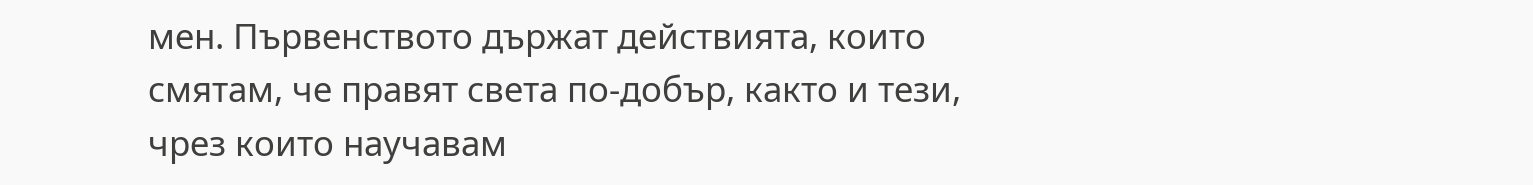мен. Първенството държат действията, които смятам, че правят света по-добър, както и тези, чрез които научавам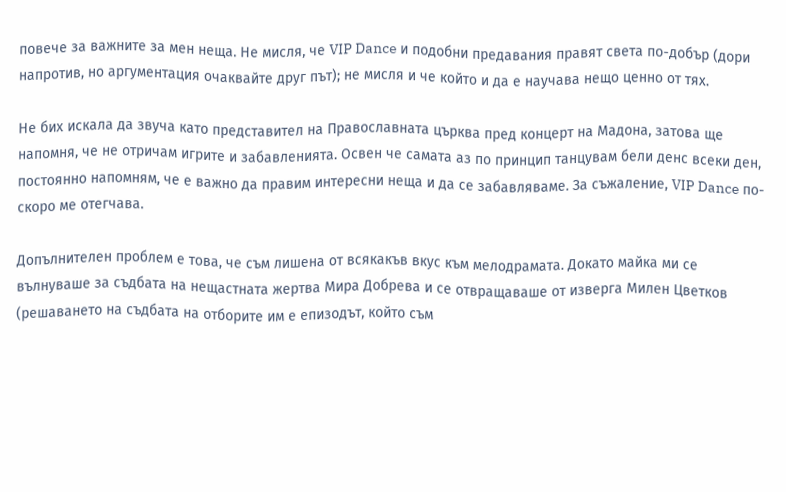повече за важните за мен неща. Не мисля, че VIP Dance и подобни предавания правят света по-добър (дори напротив, но аргументация очаквайте друг път); не мисля и че който и да е научава нещо ценно от тях.

Не бих искала да звуча като представител на Православната църква пред концерт на Мадона, затова ще напомня, че не отричам игрите и забавленията. Освен че самата аз по принцип танцувам бели денс всеки ден, постоянно напомням, че е важно да правим интересни неща и да се забавляваме. За съжаление, VIP Dance по-скоро ме отегчава.

Допълнителен проблем е това, че съм лишена от всякакъв вкус към мелодрамата. Докато майка ми се вълнуваше за съдбата на нещастната жертва Мира Добрева и се отвращаваше от изверга Милен Цветков (решаването на съдбата на отборите им е епизодът, който съм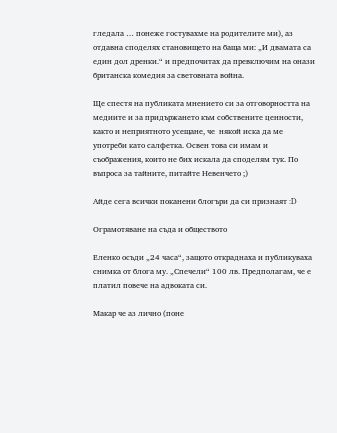гледала … понеже гостувахме на родителите ми), аз отдавна споделях становището на баща ми: „И двамата са един дол дренки.“ и предпочитах да превключим на онази британска комедия за световната война.

Ще спестя на публиката мнението си за отговорността на медиите и за придържането към собствените ценности, както и неприятното усещане, че  някой иска да ме употреби като салфетка. Освен това си имам и съображения, които не бих искала да споделям тук. По въпроса за тайните, питайте Невенчето ;)

Айде сега всички поканени блогъри да си признаят :D

Ограмотяване на съда и обществото

Еленко осъди „24 часа“, защото откраднаха и публикуваха снимка от блога му. „Спечели“ 100 лв. Предполагам, че е платил повече на адвоката си.

Макар че аз лично (поне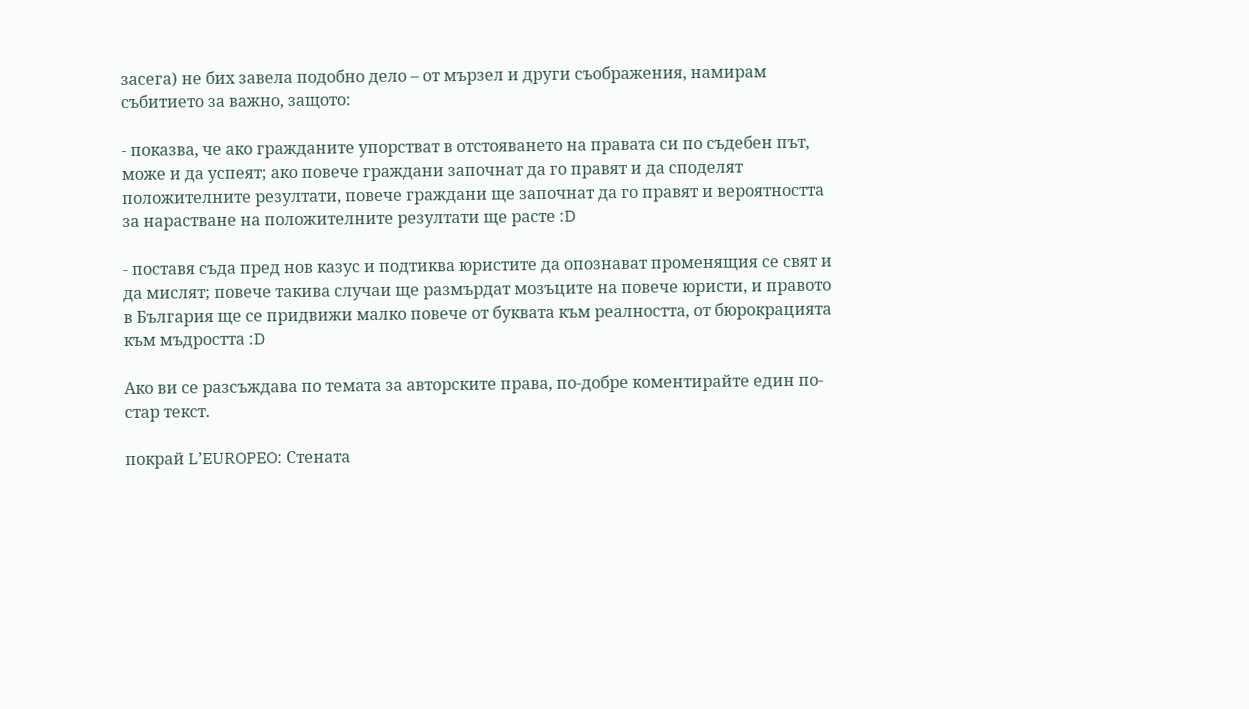засега) не бих завела подобно дело – от мързел и други съображения, намирам събитието за важно, защото:

- показва, че ако гражданите упорстват в отстояването на правата си по съдебен път, може и да успеят; ако повече граждани започнат да го правят и да споделят положителните резултати, повече граждани ще започнат да го правят и вероятността за нарастване на положителните резултати ще расте :D

- поставя съда пред нов казус и подтиква юристите да опознават променящия се свят и да мислят; повече такива случаи ще размърдат мозъците на повече юристи, и правото в България ще се придвижи малко повече от буквата към реалността, от бюрокрацията към мъдростта :D

Ако ви се разсъждава по темата за авторските права, по-добре коментирайте един по-стар текст.

покрай L’EUROPEO: Стената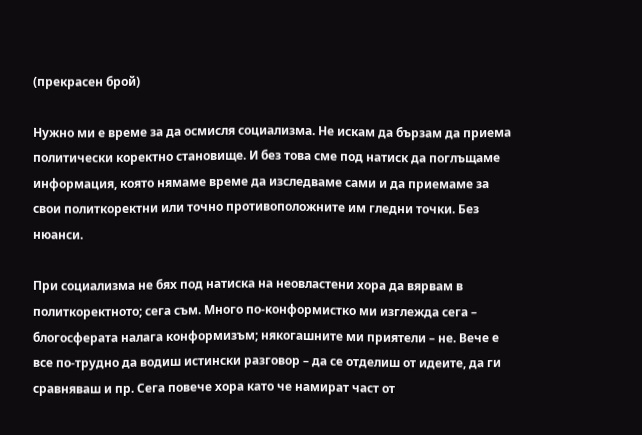(прекрасен брой)

Нужно ми е време за да осмисля социализма. Не искам да бързам да приема политически коректно становище. И без това сме под натиск да поглъщаме информация, която нямаме време да изследваме сами и да приемаме за свои политкоректни или точно противоположните им гледни точки. Без нюанси.

При социализма не бях под натиска на неовластени хора да вярвам в политкоректното; сега съм. Много по-конформистко ми изглежда сега – блогосферата налага конформизъм; някогашните ми приятели – не. Вече е все по-трудно да водиш истински разговор – да се отделиш от идеите, да ги сравняваш и пр. Сега повече хора като че намират част от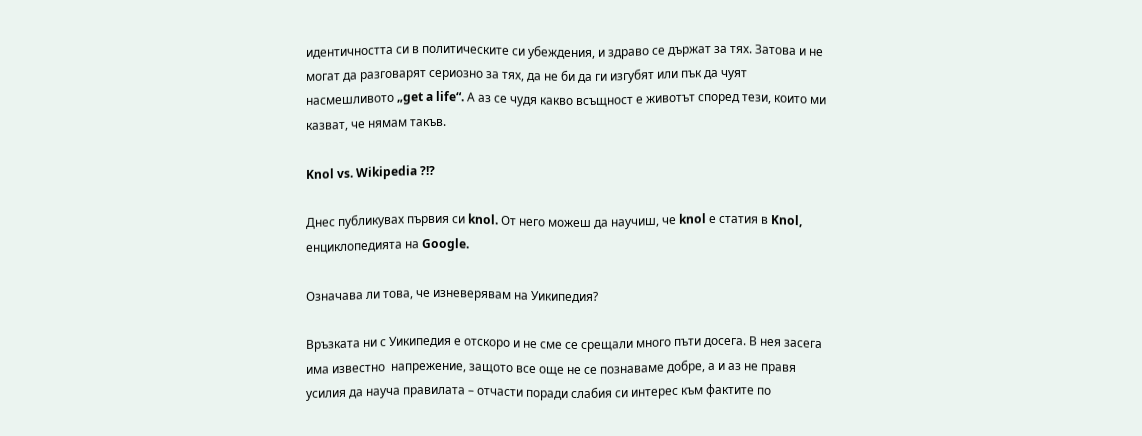идентичността си в политическите си убеждения, и здраво се държат за тях. Затова и не могат да разговарят сериозно за тях, да не би да ги изгубят или пък да чуят насмешливото „get a life“. А аз се чудя какво всъщност е животът според тези, които ми казват, че нямам такъв.

Knol vs. Wikipedia ?!?

Днес публикувах първия си knol. От него можеш да научиш, че knol е статия в Knol, енциклопедията на Google.

Означава ли това, че изневерявам на Уикипедия?

Връзката ни с Уикипедия е отскоро и не сме се срещали много пъти досега. В нея засега има известно  напрежение, защото все още не се познаваме добре, а и аз не правя усилия да науча правилата – отчасти поради слабия си интерес към фактите по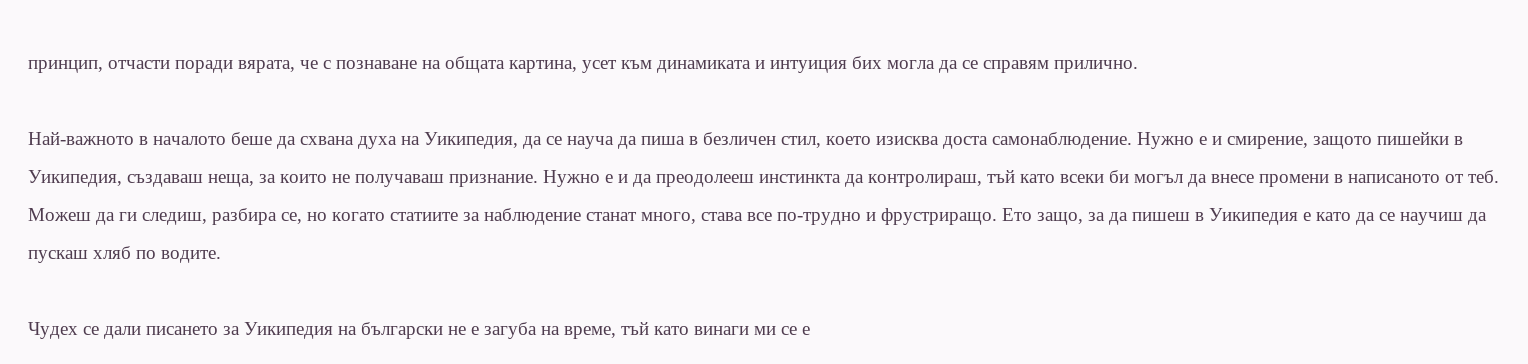принцип, отчасти поради вярата, че с познаване на общата картина, усет към динамиката и интуиция бих могла да се справям прилично.

Най-важното в началото беше да схвана духа на Уикипедия, да се науча да пиша в безличен стил, което изисква доста самонаблюдение. Нужно е и смирение, защото пишейки в Уикипедия, създаваш неща, за които не получаваш признание. Нужно е и да преодолееш инстинкта да контролираш, тъй като всеки би могъл да внесе промени в написаното от теб. Можеш да ги следиш, разбира се, но когато статиите за наблюдение станат много, става все по-трудно и фрустриращо. Ето защо, за да пишеш в Уикипедия е като да се научиш да пускаш хляб по водите.

Чудех се дали писането за Уикипедия на български не е загуба на време, тъй като винаги ми се е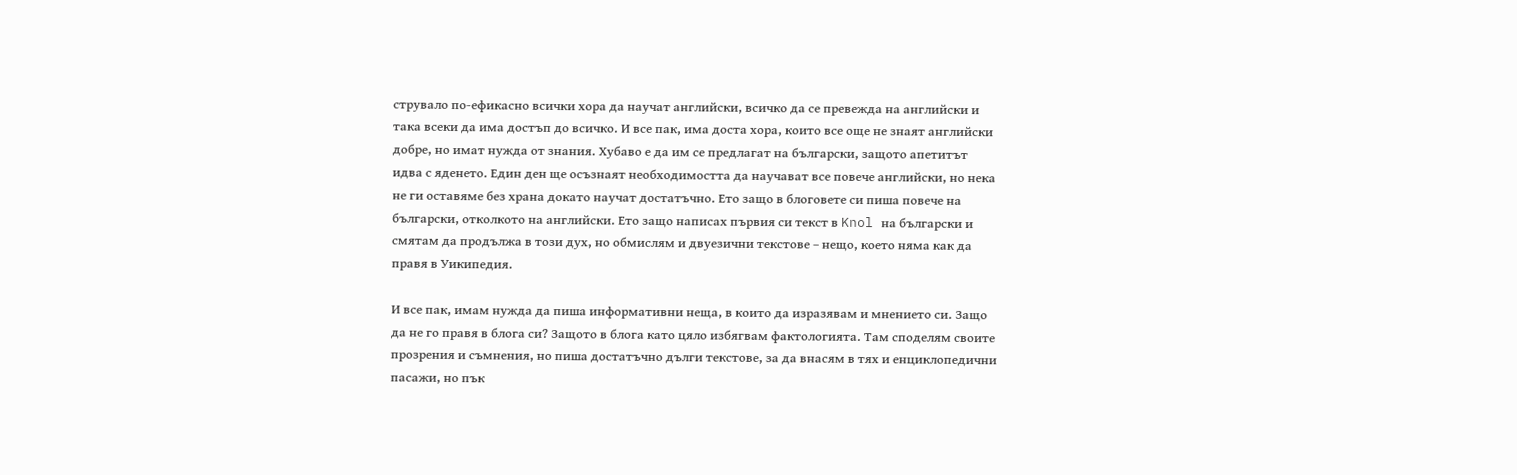струвало по-ефикасно всички хора да научат английски, всичко да се превежда на английски и така всеки да има достъп до всичко. И все пак, има доста хора, които все още не знаят английски добре, но имат нужда от знания. Хубаво е да им се предлагат на български, защото апетитът идва с яденето. Един ден ще осъзнаят необходимостта да научават все повече английски, но нека не ги оставяме без храна докато научат достатъчно. Ето защо в блоговете си пиша повече на български, отколкото на английски. Ето защо написах първия си текст в Knol на български и смятам да продължа в този дух, но обмислям и двуезични текстове – нещо, което няма как да правя в Уикипедия.

И все пак, имам нужда да пиша информативни неща, в които да изразявам и мнението си. Защо да не го правя в блога си? Защото в блога като цяло избягвам фактологията. Там споделям своите прозрения и съмнения, но пиша достатъчно дълги текстове, за да внасям в тях и енциклопедични пасажи, но пък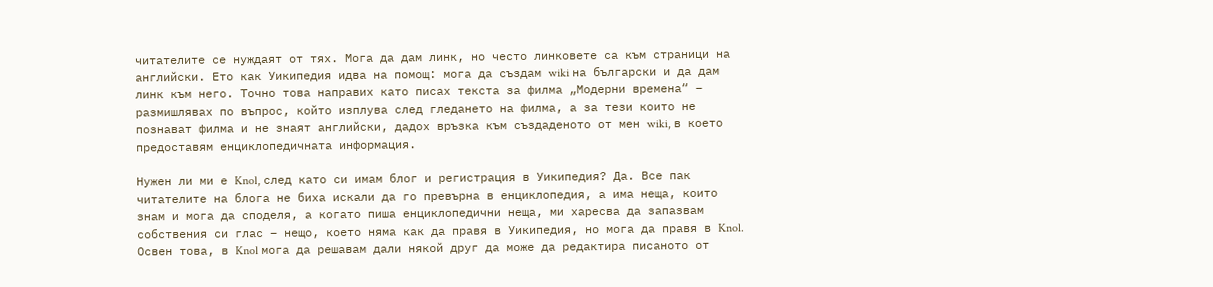читателите се нуждаят от тях. Мога да дам линк, но често линковете са към страници на английски. Ето как Уикипедия идва на помощ: мога да създам wiki на български и да дам линк към него. Точно това направих като писах текста за филма „Модерни времена“ – размишлявах по въпрос, който изплува след гледането на филма, а за тези които не познават филма и не знаят английски, дадох връзка към създаденото от мен wiki, в което предоставям енциклопедичната информация.

Нужен ли ми е Knol, след като си имам блог и регистрация в Уикипедия? Да. Все пак читателите на блога не биха искали да го превърна в енциклопедия, а има неща, които знам и мога да споделя, а когато пиша енциклопедични неща, ми харесва да запазвам собствения си глас – нещо, което няма как да правя в Уикипедия, но мога да правя в Knol. Освен това, в Knol мога да решавам дали някой друг да може да редактира писаното от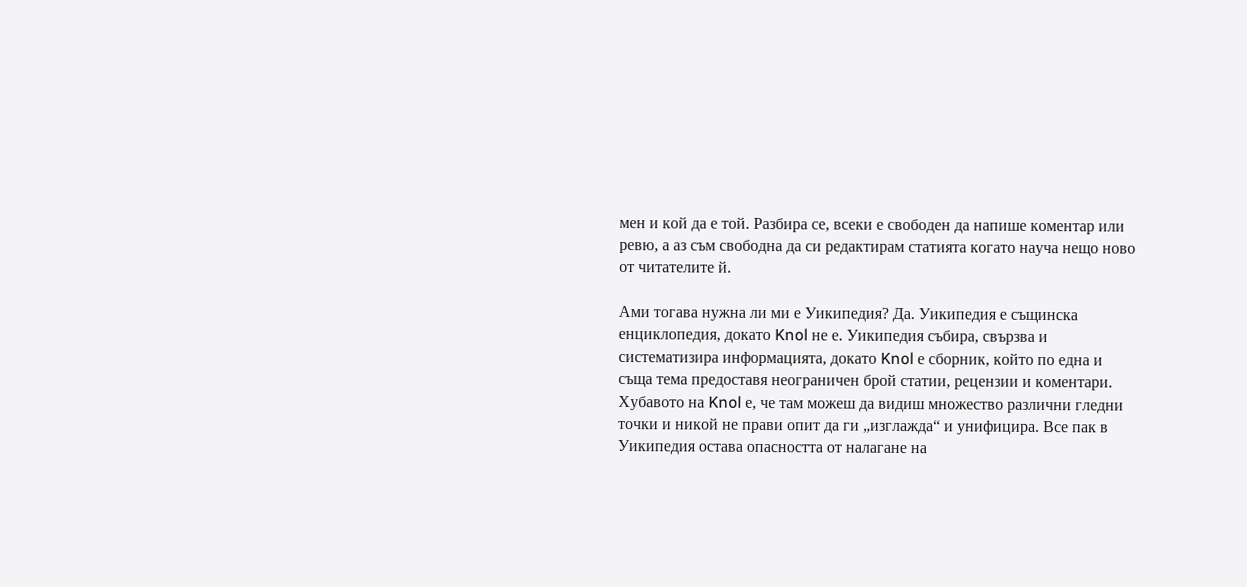мен и кой да е той. Разбира се, всеки е свободен да напише коментар или ревю, а аз съм свободна да си редактирам статията когато науча нещо ново от читателите й.

Ами тогава нужна ли ми е Уикипедия? Да. Уикипедия е същинска енциклопедия, докато Knol не е. Уикипедия събира, свързва и систематизира информацията, докато Knol е сборник, който по една и съща тема предоставя неограничен брой статии, рецензии и коментари. Хубавото на Knol е, че там можеш да видиш множество различни гледни точки и никой не прави опит да ги „изглажда“ и унифицира. Все пак в Уикипедия остава опасността от налагане на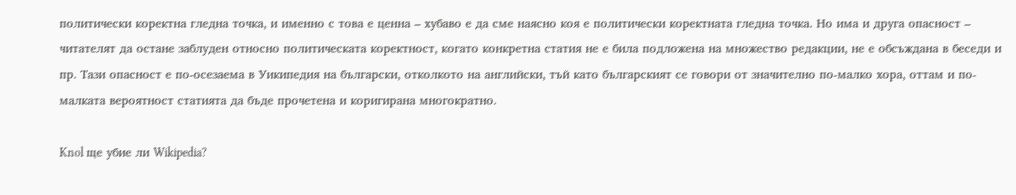политически коректна гледна точка, и именно с това е ценна – хубаво е да сме наясно коя е политически коректната гледна точка. Но има и друга опасност – читателят да остане заблуден относно политическата коректност, когато конкретна статия не е била подложена на множество редакции, не е обсъждана в беседи и пр. Тази опасност е по-осезаема в Уикипедия на български, отколкото на английски, тъй като българският се говори от значително по-малко хора, оттам и по-малката вероятност статията да бъде прочетена и коригирана многократно.

Knol ще убие ли Wikipedia?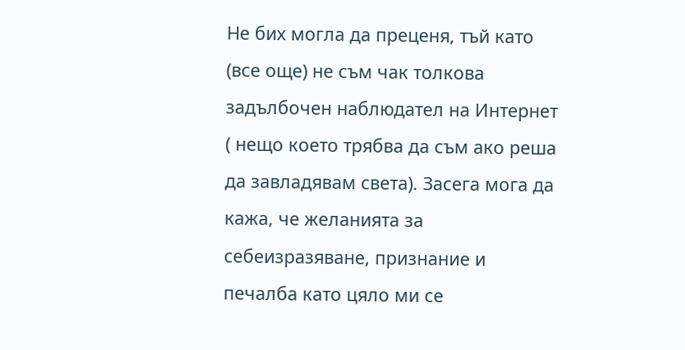Не бих могла да преценя, тъй като (все още) не съм чак толкова задълбочен наблюдател на Интернет ( нещо което трябва да съм ако реша да завладявам света). Засега мога да кажа, че желанията за себеизразяване, признание и печалба като цяло ми се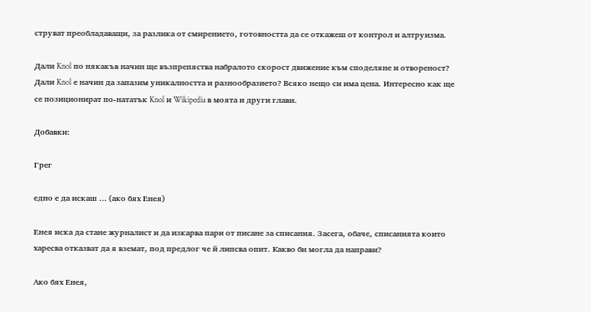струват преобладаващи, за разлика от смирението, готовността да се откажеш от контрол и алтруизма.

Дали Knol по някакъв начин ще възпрепяства набралото скорост движение към споделяне и отвореност? Дали Knol е начин да запазим уникалността и разнообразието? Всяко нещо си има цена. Интересно как ще се позиционират по-нататък Knol и Wikipedia в моята и други глави.

Добавки:

Грег

едно е да искаш … (ако бях Енея)

Енея иска да стане журналист и да изкарва пари от писане за списания. Засега, обаче, списанията които харесва отказват да я вземат, под предлог че й липсва опит. Какво би могла да направи?

Ако бях Енея,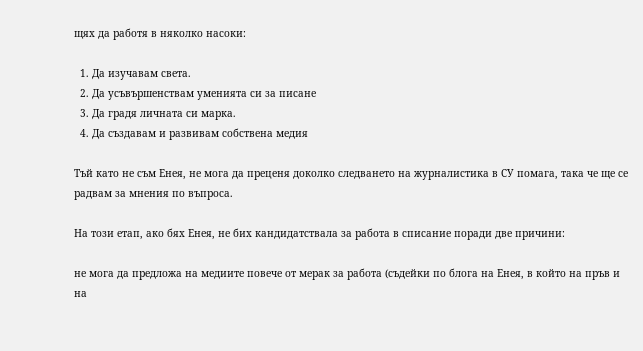щях да работя в няколко насоки:

  1. Да изучавам света.
  2. Да усъвършенствам уменията си за писане
  3. Да градя личната си марка.
  4. Да създавам и развивам собствена медия

Тъй като не съм Енея, не мога да преценя доколко следването на журналистика в СУ помага, така че ще се радвам за мнения по въпроса.

На този етап, ако бях Енея, не бих кандидатствала за работа в списание поради две причини:

не мога да предложа на медиите повече от мерак за работа (съдейки по блога на Енея, в който на пръв и на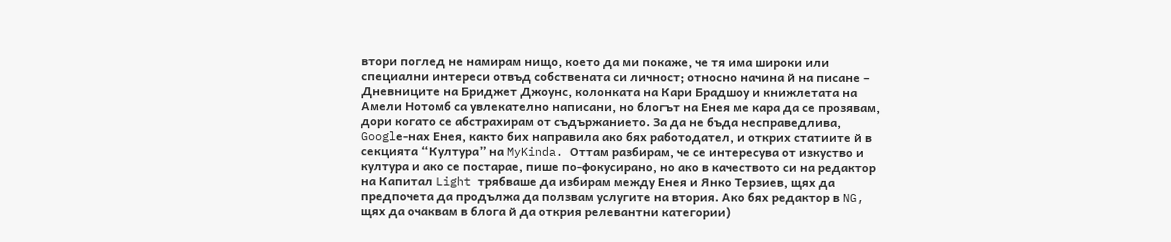втори поглед не намирам нищо, което да ми покаже, че тя има широки или специални интереси отвъд собствената си личност; относно начина й на писане – Дневниците на Бриджет Джоунс, колонката на Кари Брадшоу и книжлетата на Амели Нотомб са увлекателно написани, но блогът на Енея ме кара да се прозявам, дори когато се абстрахирам от съдържанието. За да не бъда несправедлива, Googlе-нах Енея, както бих направила aко бях работодател, и открих статиите й в секцията “Култура” на MyKinda. Оттам разбирам, че се интересува от изкуство и култура и ако се постарае, пише по-фокусирано, но ако в качеството си на редактор на Капитал Light трябваше да избирам между Енея и Янко Терзиев, щях да предпочeта да продължа да ползвам услугите на втория. Ако бях редактор в NG, щях да очаквам в блога й да открия релевантни категории)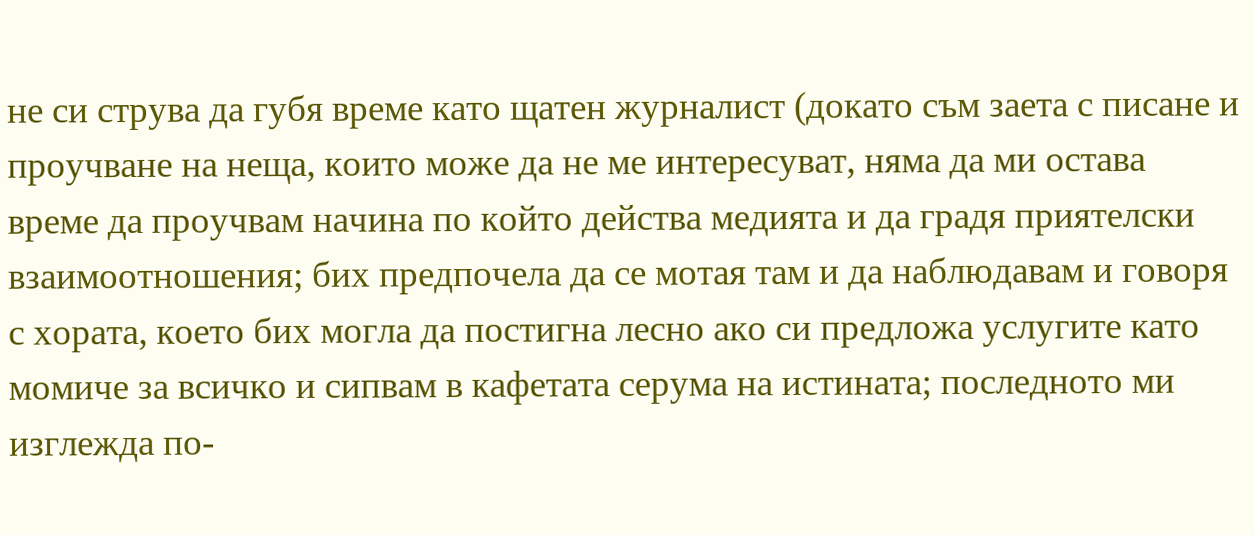не си струва да губя време като щатен журналист (докато съм заета с писане и проучване на неща, които може да не ме интересуват, няма да ми остава време да проучвам начина по който действа медията и да градя приятелски взаимоотношения; бих предпочела да се мотая там и да наблюдавам и говоря с хората, което бих могла да постигна лесно ако си предложа услугите като момиче за всичко и сипвам в кафетата серума на истината; последното ми изглежда по-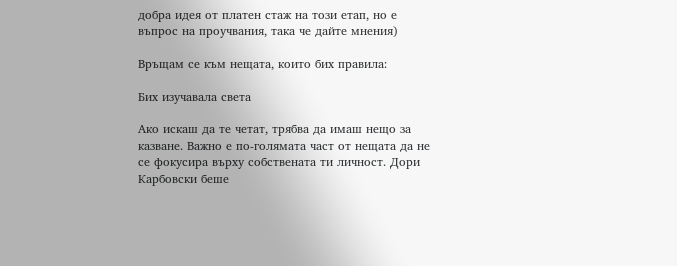добра идея от платен стаж на този етап, но е въпрос на проучвания, така че дайте мнения)

Връщам се към нещата, които бих правила:

Бих изучавала света

Ако искаш да те четат, трябва да имаш нещо за казване. Важно е по-голямата част от нещата да не се фокусира върху собствената ти личност. Дори Карбовски беше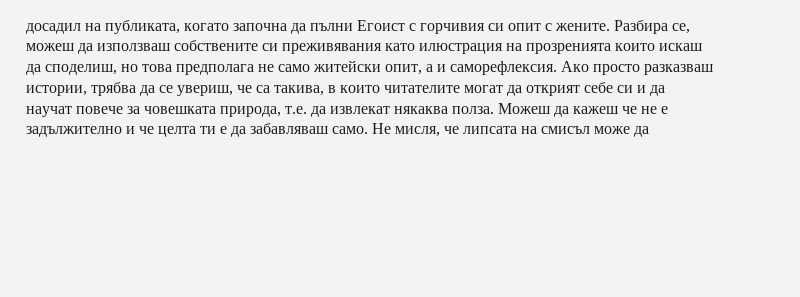досадил на публиката, когато започна да пълни Егоист с горчивия си опит с жените. Разбира се, можеш да използваш собствените си преживявания като илюстрация на прозренията които искаш да споделиш, но това предполага не само житейски опит, а и саморефлексия. Ако просто разказваш истории, трябва да се увериш, че са такива, в които читателите могат да открият себе си и да научат повече за човешката природа, т.е. да извлекат някаква полза. Можеш да кажеш че не е задължително и че целта ти е да забавляваш само. Не мисля, че липсата на смисъл може да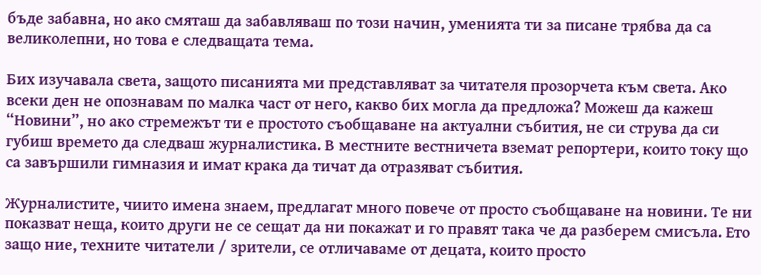бъде забавна, но ако смяташ да забавляваш по този начин, уменията ти за писане трябва да са великолепни, но това е следващата тема.

Бих изучавала света, защото писанията ми представляват за читателя прозорчета към света. Ако всеки ден не опознавам по малка част от него, какво бих могла да предложа? Можеш да кажеш “Новини”, но ако стремежът ти е простото съобщаване на актуални събития, не си струва да си губиш времето да следваш журналистика. В местните вестничета вземат репортери, които току що са завършили гимназия и имат крака да тичат да отразяват събития.

Журналистите, чиито имена знаем, предлагат много повече от просто съобщаване на новини. Те ни показват неща, които други не се сещат да ни покажат и го правят така че да разберем смисъла. Ето защо ние, техните читатели / зрители, се отличаваме от децата, които просто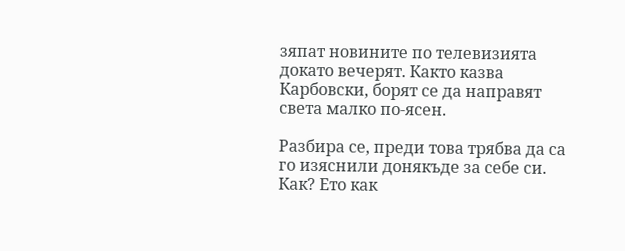зяпат новините по телевизията докато вечерят. Както казва Карбовски, борят се да направят света малко по-ясен.

Разбира се, преди това трябва да са го изяснили донякъде за себе си. Как? Ето как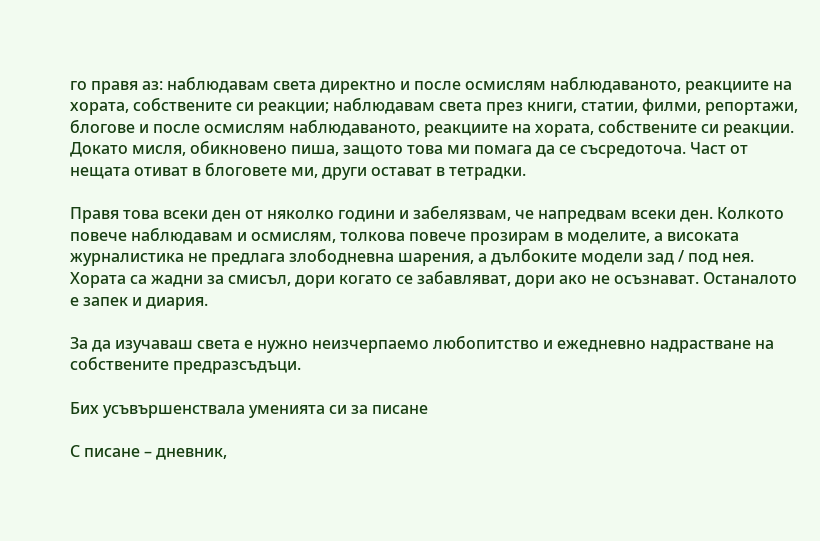го правя аз: наблюдавам света директно и после осмислям наблюдаваното, реакциите на хората, собствените си реакции; наблюдавам света през книги, статии, филми, репортажи, блогове и после осмислям наблюдаваното, реакциите на хората, собствените си реакции. Докато мисля, обикновено пиша, защото това ми помага да се съсредоточа. Част от нещата отиват в блоговете ми, други остават в тетрадки.

Правя това всеки ден от няколко години и забелязвам, че напредвам всеки ден. Колкото повече наблюдавам и осмислям, толкова повече прозирам в моделите, а високата журналистика не предлага злободневна шарения, а дълбоките модели зад / под нея. Хората са жадни за смисъл, дори когато се забавляват, дори ако не осъзнават. Останалото е запек и диария.

За да изучаваш света е нужно неизчерпаемо любопитство и ежедневно надрастване на собствените предразсъдъци.

Бих усъвършенствала уменията си за писане

С писане – дневник,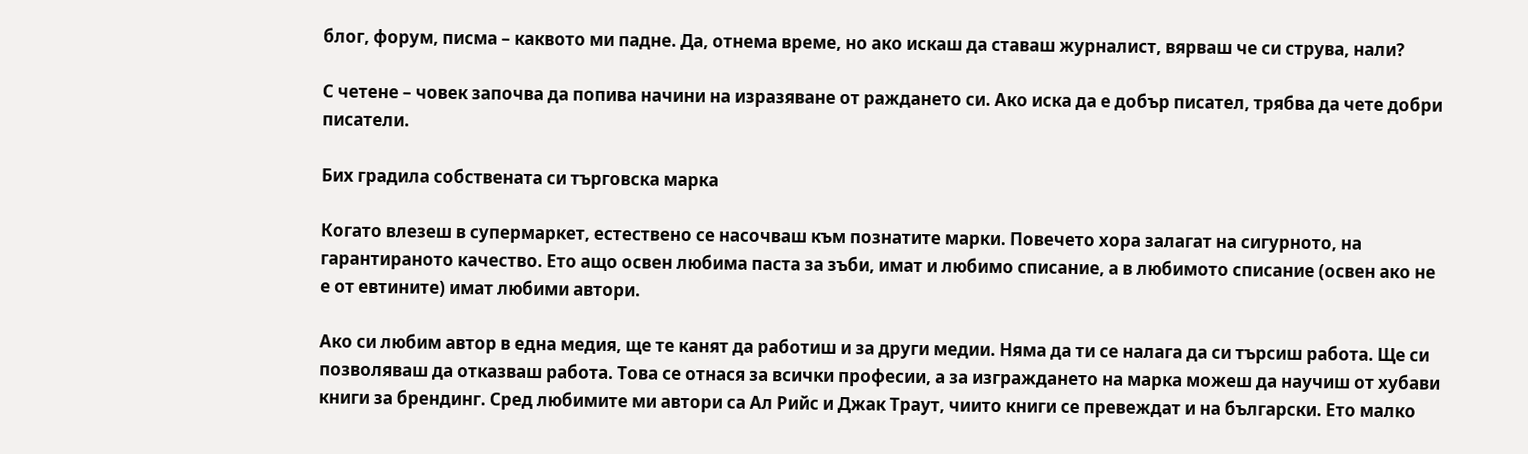блог, форум, писма – каквото ми падне. Да, отнема време, но ако искаш да ставаш журналист, вярваш че си струва, нали?

С четене – човек започва да попива начини на изразяване от раждането си. Ако иска да е добър писател, трябва да чете добри писатели.

Бих градила собствената си търговска марка

Когато влезеш в супермаркет, естествено се насочваш към познатите марки. Повечето хора залагат на сигурното, на гарантираното качество. Ето ащо освен любима паста за зъби, имат и любимо списание, а в любимото списание (освен ако не е от евтините) имат любими автори.

Ако си любим автор в една медия, ще те канят да работиш и за други медии. Няма да ти се налага да си търсиш работа. Ще си позволяваш да отказваш работа. Това се отнася за всички професии, а за изграждането на марка можеш да научиш от хубави книги за брендинг. Сред любимите ми автори са Ал Рийс и Джак Траут, чиито книги се превеждат и на български. Ето малко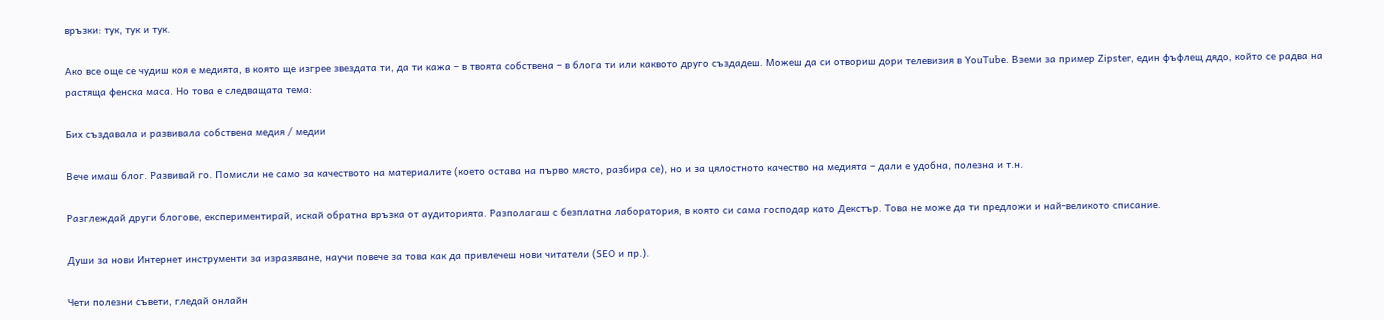връзки: тук, тук и тук.

Ако все още се чудиш коя е медията, в която ще изгрее звездата ти, да ти кажа – в твоята собствена – в блога ти или каквото друго създадеш. Можеш да си отвориш дори телевизия в YouTube. Вземи за пример Zipster, един фъфлещ дядо, който се радва на растяща фенска маса. Но това е следващата тема:

Бих създавала и развивала собствена медия / медии

Вече имаш блог. Развивай го. Помисли не само за качеството на материалите (което остава на първо място, разбира се), но и за цялостното качество на медията – дали е удобна, полезна и т.н.

Разглеждай други блогове, експериментирай, искай обратна връзка от аудиторията. Разполагаш с безплатна лаборатория, в която си сама господар като Декстър. Това не може да ти предложи и най-великото списание.

Души за нови Интернет инструменти за изразяване, научи повече за това как да привлечеш нови читатели (SEO и пр.).

Чети полезни съвети, гледай онлайн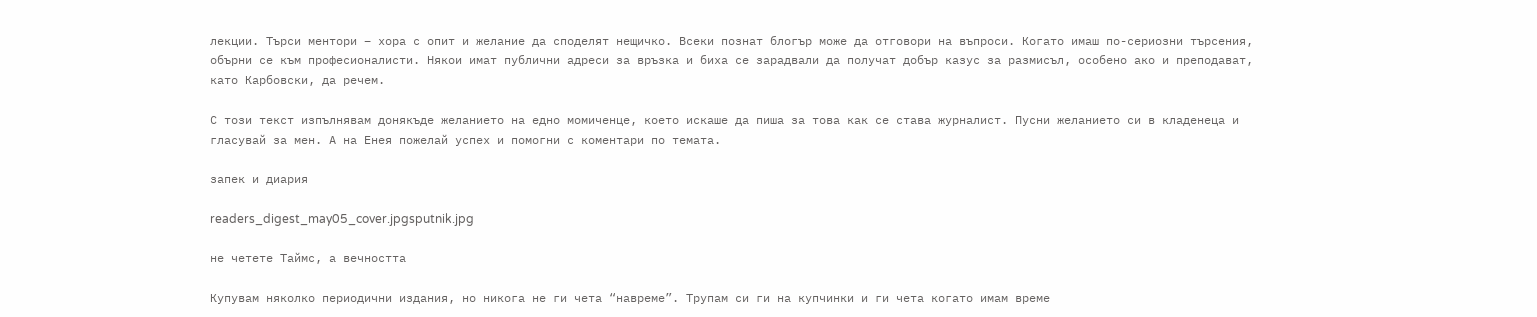лекции. Търси ментори – хора с опит и желание да споделят нещичко. Всеки познат блогър може да отговори на въпроси. Когато имаш по-сериозни търсения, обърни се към професионалисти. Някои имат публични адреси за връзка и биха се зарадвали да получат добър казус за размисъл, особено ако и преподават, като Карбовски, да речем.

С този текст изпълнявам донякъде желанието на едно момиченце, което искаше да пиша за това как се става журналист. Пусни желанието си в кладенеца и гласувай за мен. А на Енея пожелай успех и помогни с коментари по темата.

запек и диария

readers_digest_may05_cover.jpgsputnik.jpg

не четете Таймс, а вечността

Купувам няколко периодични издания, но никога не ги чета “навреме”. Трупам си ги на купчинки и ги чета когато имам време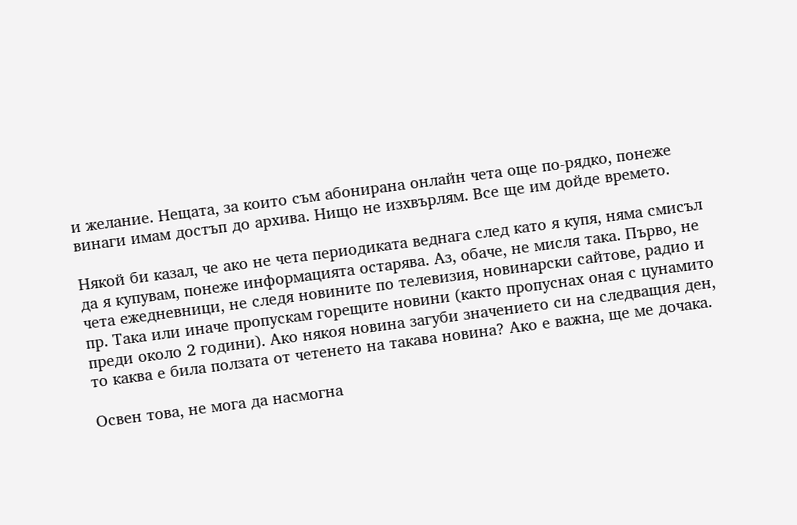и желание. Нещата, за които съм абонирана онлайн чета още по-рядко, понеже винаги имам достъп до архива. Нищо не изхвърлям. Все ще им дойде времето.

Някой би казал, че ако не чета периодиката веднага след като я купя, няма смисъл да я купувам, понеже информацията остарява. Аз, обаче, не мисля така. Първо, не чета ежедневници, не следя новините по телевизия, новинарски сайтове, радио и пр. Така или иначе пропускам горещите новини (както пропуснах оная с цунамито преди около 2 години). Ако някоя новина загуби значението си на следващия ден, то каква е била ползата от четенето на такава новина? Ако е важна, ще ме дочака.

Освен това, не мога да насмогна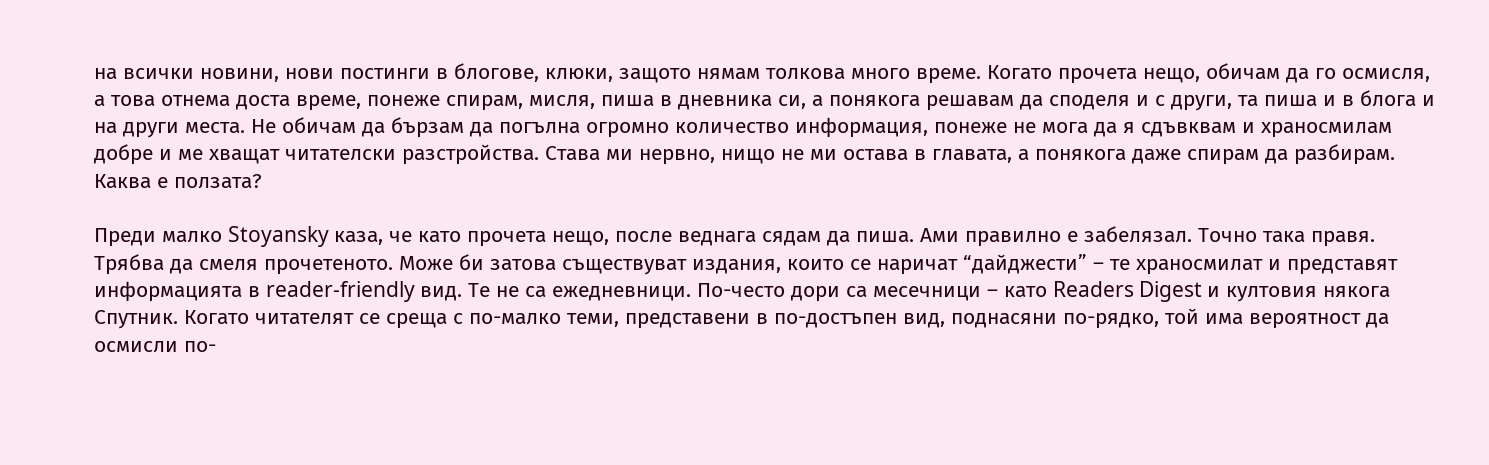на всички новини, нови постинги в блогове, клюки, защото нямам толкова много време. Когато прочета нещо, обичам да го осмисля, а това отнема доста време, понеже спирам, мисля, пиша в дневника си, а понякога решавам да споделя и с други, та пиша и в блога и на други места. Не обичам да бързам да погълна огромно количество информация, понеже не мога да я сдъвквам и храносмилам добре и ме хващат читателски разстройства. Става ми нервно, нищо не ми остава в главата, а понякога даже спирам да разбирам. Каква е ползата?

Преди малко Stoyansky каза, че като прочета нещо, после веднага сядам да пиша. Ами правилно е забелязал. Точно така правя. Трябва да смеля прочетеното. Може би затова съществуват издания, които се наричат “дайджести” – те храносмилат и представят информацията в reader-friendly вид. Те не са ежедневници. По-често дори са месечници – като Readers Digest и култовия някога Спутник. Когато читателят се среща с по-малко теми, представени в по-достъпен вид, поднасяни по-рядко, той има вероятност да осмисли по-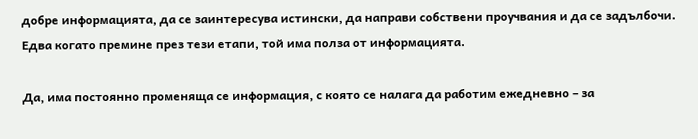добре информацията, да се заинтересува истински, да направи собствени проучвания и да се задълбочи. Едва когато премине през тези етапи, той има полза от информацията.

Да, има постоянно променяща се информация, с която се налага да работим ежедневно – за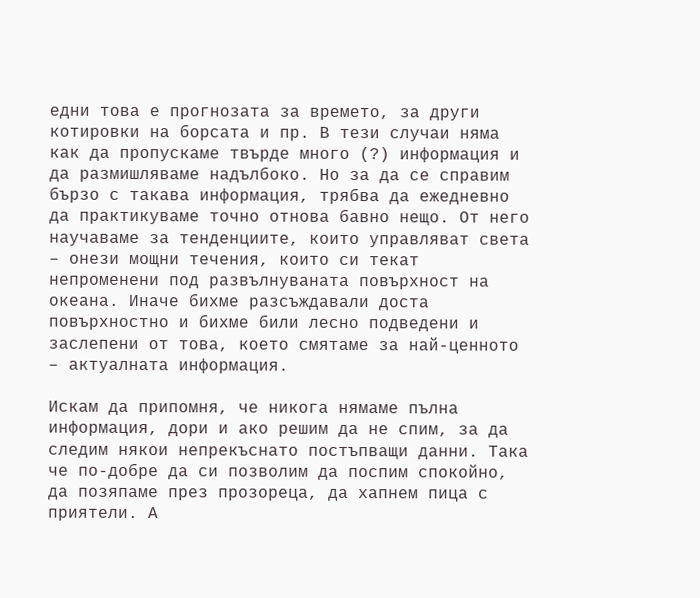едни това е прогнозата за времето, за други котировки на борсата и пр. В тези случаи няма как да пропускаме твърде много (?) информация и да размишляваме надълбоко. Но за да се справим бързо с такава информация, трябва да ежедневно да практикуваме точно отнова бавно нещо. От него научаваме за тенденциите, които управляват света – онези мощни течения, които си текат непроменени под развълнуваната повърхност на океана. Иначе бихме разсъждавали доста повърхностно и бихме били лесно подведени и заслепени от това, което смятаме за най-ценното – актуалната информация.

Искам да припомня, че никога нямаме пълна информация, дори и ако решим да не спим, за да следим някои непрекъснато постъпващи данни. Така че по-добре да си позволим да поспим спокойно, да позяпаме през прозореца, да хапнем пица с приятели. А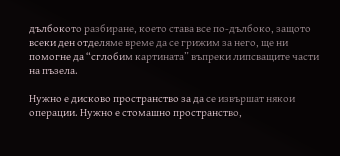дълбокото разбиране, което става все по-дълбоко, защото всеки ден отделяме време да се грижим за него, ще ни помогне да “сглобим картината” въпреки липсващите части на пъзела.

Нужно е дисково пространство за да се извършат някои операции. Нужно е стомашно пространство,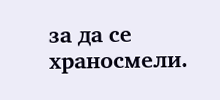за да се храносмели.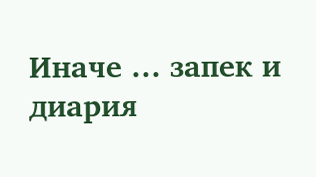Иначе … запек и диария